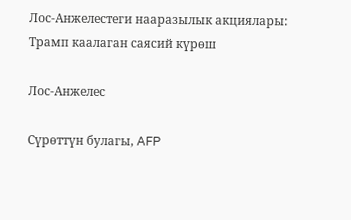Лос-Анжелестеги нааразылык акциялары: Трамп каалаган саясий күрөш

Лос-Анжелес

Сүрөттүн булагы, AFP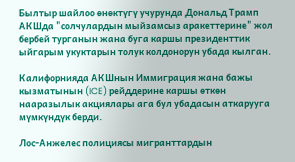Былтыр шайлоо өнөктүгү учурунда Дональд Трамп АКШда "солчулардын мыйзамсыз аракеттерине" жол бербей турганын жана буга каршы президенттик ыйгарым укуктарын толук колдонорун убада кылган.

Калифорнияда АКШнын Иммиграция жана бажы кызматынын (ICE) рейддерине каршы өткөн нааразылык акциялары ага бул убадасын аткарууга мүмкүндүк берди.

Лос-Анжелес полициясы мигранттардын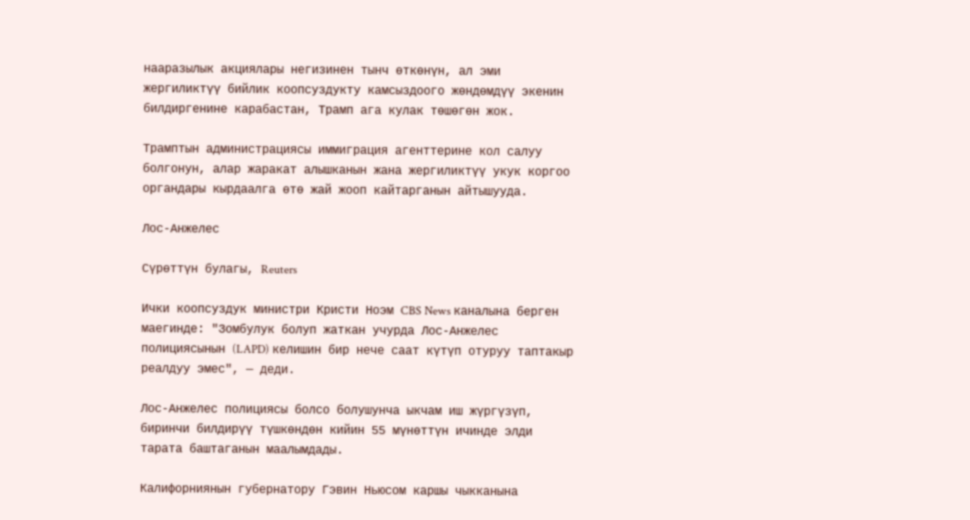нааразылык акциялары негизинен тынч өткөнүн, ал эми жергиликтүү бийлик коопсуздукту камсыздоого жөндөмдүү экенин билдиргенине карабастан, Трамп ага кулак төшөгөн жок.

Трамптын администрациясы иммиграция агенттерине кол салуу болгонун, алар жаракат алышканын жана жергиликтүү укук коргоо органдары кырдаалга өтө жай жооп кайтарганын айтышууда.

Лос-Анжелес

Сүрөттүн булагы, Reuters

Ички коопсуздук министри Кристи Ноэм CBS News каналына берген маегинде: "Зомбулук болуп жаткан учурда Лос-Анжелес полициясынын (LAPD) келишин бир нече саат күтүп отуруу таптакыр реалдуу эмес", — деди.

Лос-Анжелес полициясы болсо болушунча ыкчам иш жүргүзүп, биринчи билдирүү түшкөндөн кийин 55 мүнөттүн ичинде элди тарата баштаганын маалымдады.

Калифорниянын губернатору Гэвин Ньюсом каршы чыкканына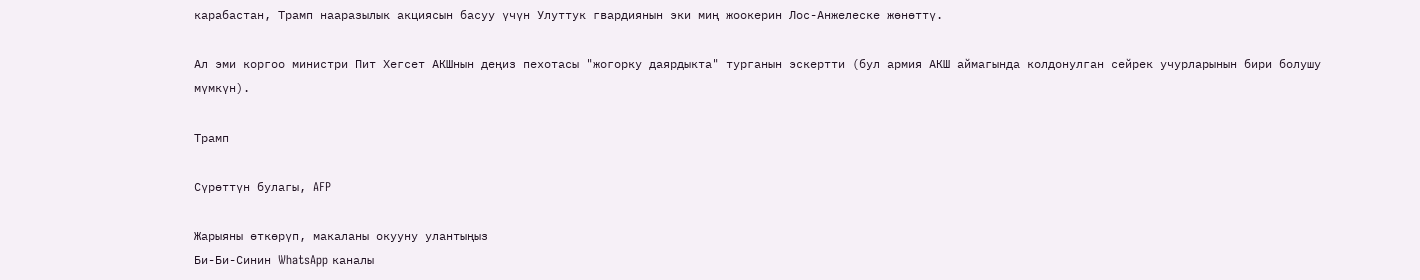карабастан, Трамп нааразылык акциясын басуу үчүн Улуттук гвардиянын эки миң жоокерин Лос-Анжелеске жөнөттү.

Ал эми коргоо министри Пит Хегсет АКШнын деңиз пехотасы "жогорку даярдыкта" турганын эскертти (бул армия АКШ аймагында колдонулган сейрек учурларынын бири болушу мүмкүн).

Трамп

Сүрөттүн булагы, AFP

Жарыяны өткөрүп, макаланы окууну улантыңыз
Би-Би-Синин WhatsApp каналы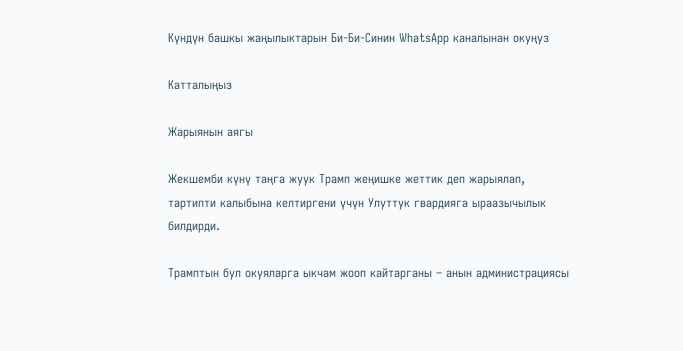Күндүн башкы жаңылыктарын Би-Би-Синин WhatsApp каналынан окуңуз

Катталыңыз

Жарыянын аягы

Жекшемби күнү таңга жуук Трамп жеңишке жеттик деп жарыялап, тартипти калыбына келтиргени үчүн Улуттук гвардияга ыраазычылык билдирди.

Трамптын бул окуяларга ыкчам жооп кайтарганы – анын администрациясы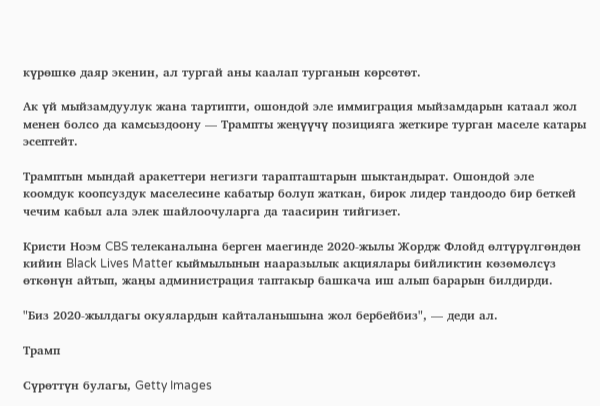күрөшкө даяр экенин, ал тургай аны каалап турганын көрсөтөт.

Ак үй мыйзамдуулук жана тартипти, ошондой эле иммиграция мыйзамдарын катаал жол менен болсо да камсыздоону — Трампты жеңүүчү позицияга жеткире турган маселе катары эсептейт.

Трамптын мындай аракеттери негизги тарапташтарын шыктандырат. Ошондой эле коомдук коопсуздук маселесине кабатыр болуп жаткан, бирок лидер тандоодо бир беткей чечим кабыл ала элек шайлоочуларга да таасирин тийгизет.

Кристи Ноэм CBS телеканалына берген маегинде 2020-жылы Жордж Флойд өлтүрүлгөндөн кийин Black Lives Matter кыймылынын нааразылык акциялары бийликтин көзөмөлсүз өткөнүн айтып, жаңы администрация таптакыр башкача иш алып барарын билдирди.

"Биз 2020-жылдагы окуялардын кайталанышына жол бербейбиз", — деди ал.

Трамп

Сүрөттүн булагы, Getty Images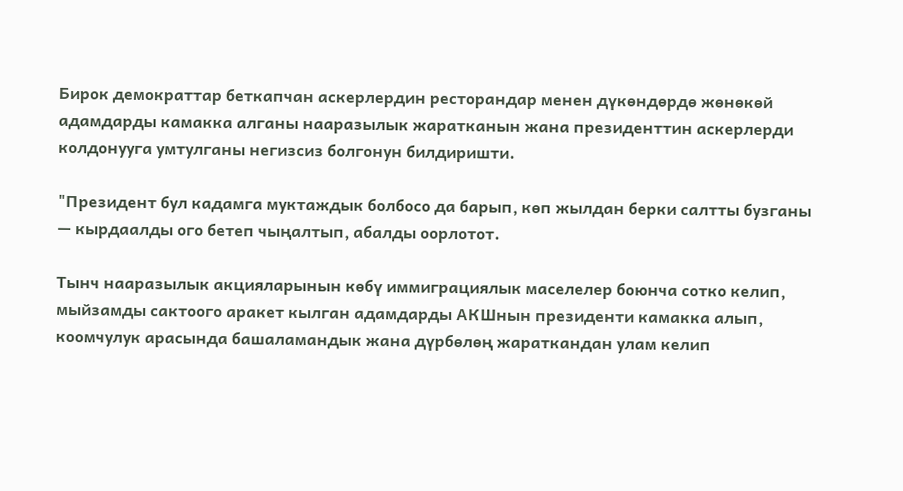Бирок демократтар беткапчан аскерлердин ресторандар менен дүкөндөрдө жөнөкөй адамдарды камакка алганы нааразылык жаратканын жана президенттин аскерлерди колдонууга умтулганы негизсиз болгонун билдиришти.

"Президент бул кадамга муктаждык болбосо да барып, көп жылдан берки салтты бузганы — кырдаалды ого бетеп чыңалтып, абалды оорлотот.

Тынч нааразылык акцияларынын көбү иммиграциялык маселелер боюнча сотко келип, мыйзамды сактоого аракет кылган адамдарды АКШнын президенти камакка алып, коомчулук арасында башаламандык жана дүрбөлөң жараткандан улам келип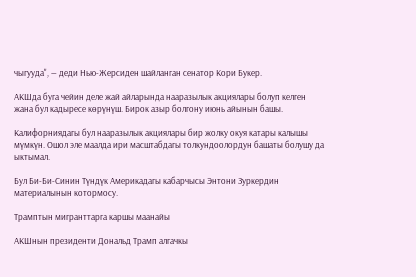чыгууда", — деди Нью-Жерсиден шайланган сенатор Кори Букер.

АКШда буга чейин деле жай айларында нааразылык акциялары болуп келген жана бул кадыресе көрүнүш. Бирок азыр болгону июнь айынын башы.

Калифорниядагы бул нааразылык акциялары бир жолку окуя катары калышы мүмкүн. Ошол эле маалда ири масштабдагы толкундоолордун башаты болушу да ыктымал.

Бул Би-Би-Синин Түндүк Америкадагы кабарчысы Энтони Зуркердин материалынын котормосу.

Трамптын мигранттарга каршы маанайы

АКШнын президенти Дональд Трамп алгачкы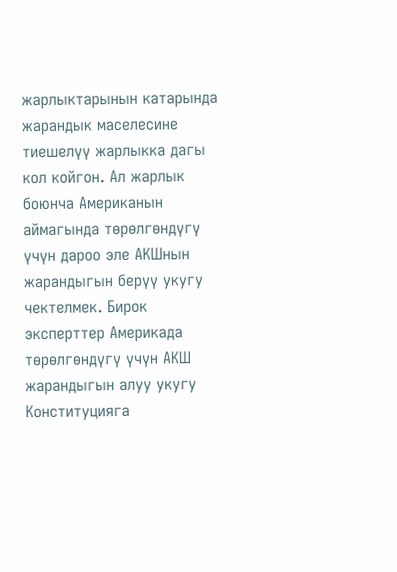жарлыктарынын катарында жарандык маселесине тиешелүү жарлыкка дагы кол койгон. Ал жарлык боюнча Американын аймагында төрөлгөндүгү үчүн дароо эле АКШнын жарандыгын берүү укугу чектелмек. Бирок эксперттер Америкада төрөлгөндүгү үчүн АКШ жарандыгын алуу укугу Конституцияга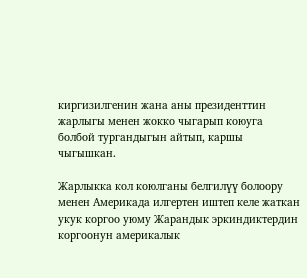киргизилгенин жана аны президенттин жарлыгы менен жокко чыгарып коюуга болбой тургандыгын айтып, каршы чыгышкан.

Жарлыкка кол коюлганы белгилүү болоору менен Америкада илгертен иштеп келе жаткан укук коргоо уюму Жарандык эркиндиктердин коргоонун америкалык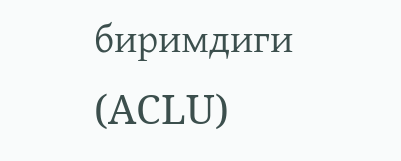биримдиги (ACLU)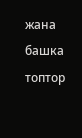жана башка топтор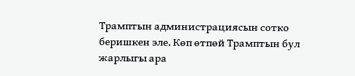Трамптын администрациясын сотко беришкен эле. Көп өтпөй Трамптын бул жарлыгы ара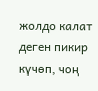жолдо калат деген пикир күчөп, чоң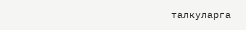талкуларга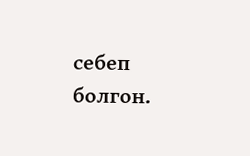себеп болгон.